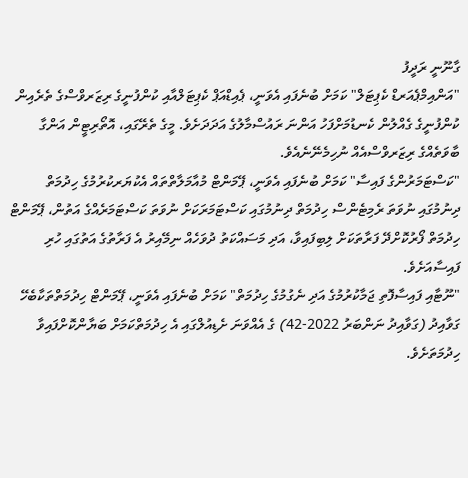ގާނޫނީ ރަދީފު
"އަންއިމްޕެއަރޑް ކެޕިޓަލް" ކަމަށް ބުނެފައި އެވަނީ، ޕެއިޑްއަޕް ކެޕިޓަލްއާއި ކުންފުނީގެ ރިޒަރވްސްގެ ތެރެއިން ކުންފުނީގެ ގެއްލުން ކެނޑުމަށްފަހު އަންނަ ރައުސްމާލުގެ އަދަދަށެވެ. މީގެ ތެރޭގައި، އޮތޯރިޓީން އަންގާ ބާވަތެއްގެ ރިޒަރވްސްއެއް ނުހިމެނޭނެއެވެ.
"ކަސްޓަމަރުންގެ ފައިސާ" ކަމަށް ބުނެފައި އެވަނީ، ޕޭމަންޓް މުއާމަލާތްތައް އެކުޔަރކުރުމުގެ ހިދުމަތް ދިނުމުގައި ނުވަތަ ރެމިޓެންސް ހިދުމަތް ދިނުމުގައި ކަސްޓަމަރަކަށް ނުވަތަ ކަސްޓަމަރެއްގެ އަތުން، ޕޭމަންޓް ހިދުމަތް ފޯރުކޮށްދޭ ފަރާތަކަށް ލިބިފައިވާ، އަދި މަސައްކަތު ދުވަހެއް ނިމޭއިރު އެ ފަރާތުގެ އަތުގައި ހުރި ފައިސާއަށެވެ.
"ނޫޓާއި ފައިސާފޮތި ޖަމާކުރުމުގެ އަދި ނެގުމުގެ ހިދުމަތް" ކަމަށް ބުނެފައި އެވަނީ، ޕޭމަންޓް ހިދުމަތްތަކާބެހޭ ގަވާއިދު (ގަވާއިދު ނަންބަރު 2022-42) ގެ އެއްވަނަ ށެޑިއުލްގައި އެ ހިދުމަތްކަމަށް ބަޔާންކޮށްފައިވާ ހިދުމަތަށެވެ.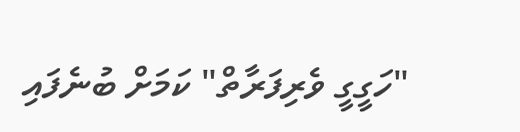"ހަގީގީ ވެރިފަރާތް" ކަމަށް ބުނެފައި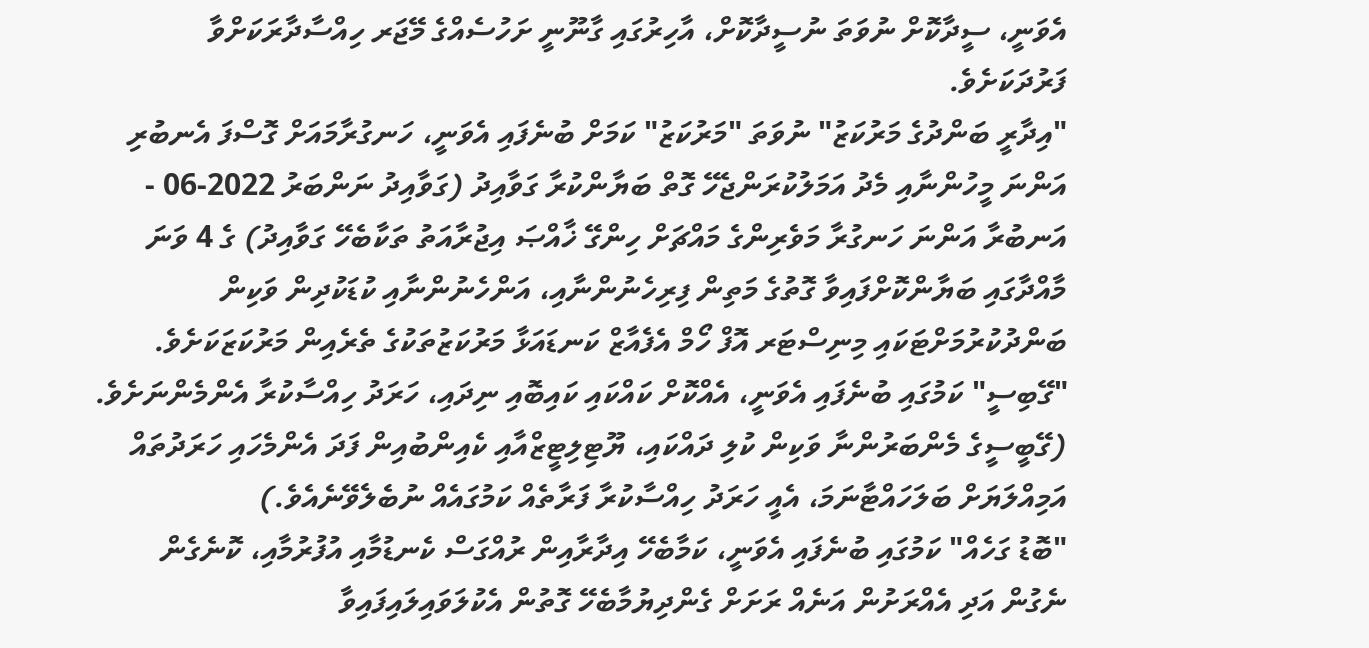އެވަނީ، ސީދާކޮށް ނުވަތަ ނުސީދާކޮށް، އާހިރުގައި ގާނޫނީ ށަހުސެއްގެ މޭޖަރ ހިއްސާދާރަކަށްވާ ފަރުދަކަށެވެ.
"އިދާރީ ބަންދުގެ މަރުކަޒު" ނުވަތަ "މަރުކަޒު" ކަމަށް ބުނެފައި އެވަނީ، ހަނގުރާމައަށް ގޮސްފަ އެނބުރި އަންނަ މީހުންނާއި މެދު އަމަލުކުރަންޖެހޭ ގޮތް ބަޔާންކުރާ ގަވާއިދު (ގަވާއިދު ނަންބަރު 2022-06 - އަނބުރާ އަންނަ ހަނގުރާ މަވެރިންގެ މައްޗަށް ހިންގޭ ޚާއްޞަ އިޖުރާއަތު ތަކާބެހޭ ގަވާއިދު) ގެ 4 ވަނަ މާއްދާގައި ބަޔާންކޮށްފައިވާ ގޮތުގެ މަތިން ފިރިހެނުންނާއި، އަންހެނުންނާއި ކުޑަކުދިން ވަކިން ބަންދުކުރުމަށްޓަކައި މިނިސްޓަރ އޮފް ހޯމް އެފެއާޒް ކަނޑައަޅާ މަރުކަޒުތަކުގެ ތެރެއިން މަރުކަޒަކަށެވެ.
"ގޭބިސީ" ކަމުގައި ބުނެފައި އެވަނީ، އެއްކޮށް ކައްކައި ކައިބޮއި ނިދައި، ހަރަދު ހިއްސާކުރާ އެންމެންނަށެވެ. (ގޭބީސީގެ މެންބަރުންނާ ވަކިން ކުލި ދައްކައި، ޔޫޓިލިޓީޒްއާއި ކެއިންބުއިން ފަދަ އެންމެހައި ހަރަދުތައް އަމިއްލަޔަށް ބަލަހައްޓާނަމަ، އެއީ ހަރަދު ހިއްސާކުރާ ފަރާތެއް ކަމުގައެއް ނުބެލެވޭނެއެވެ.)
"ބޮޑު ގަހެއް" ކަމުގައި ބުނެފައި އެވަނީ، ކަމާބެހޭ އިދާރާއިން ރުއްގަސް ކެނޑުމާއި އުފުރުމާއި، ކޮނެގެން ނެގުން އަދި އެއްރަށުން އަނެއް ރަށަށް ގެންދިޔުމާބެހޭ ގޮތުން އެކުލަވައިލައިފައިވާ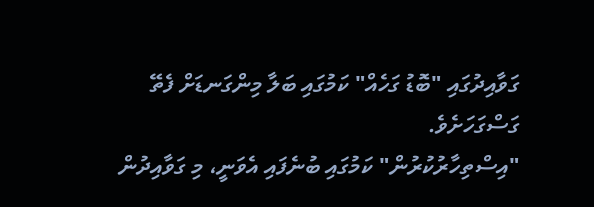ގަވާއިދުގައި "ބޮޑު ގަހެއް" ކަމުގައި ބަލާ މިންގަނޑަށް ފެތޭ ގަސްގަހަށެވެ.
"އިސްތިހާރުކުރުން" ކަމުގައި ބުނެފައި އެވަނީ، މި ގަވާއިދުން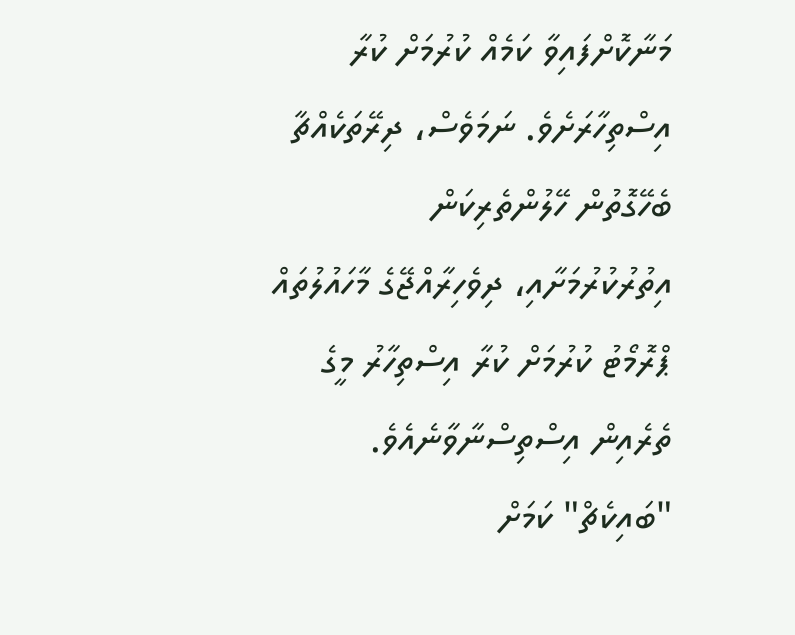މަނާކޮށްފައިވާ ކަމެއް ކުރުމަށް ކުރާ އިސްތިހާރަށެވެ. ނަމަވެސް، ދިރޭތަކެއްޗާ ބެހޭގޮތުން ހޭލުންތެރިކަން އިތުރުކުރުމަށާއި، ދިވެހިރާއްޖޭގެ މާހައުލުތައް ޕްރޮމޯޓު ކުރުމަށް ކުރާ އިސްތިހާރު މީގެ ތެރެއިން އިސްތިސްނާވާނެއެވެ.
"ބައިކެޗް" ކަމަށް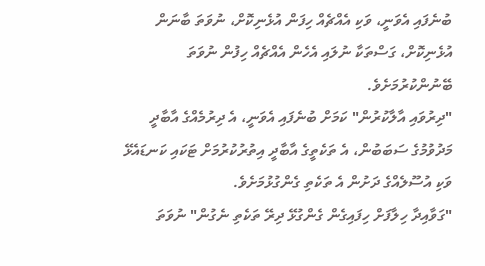ބުނެފައި އެވަނީ، ވަކި އެއްޗެއް ހިފަން އުޅެނިކޮށް، ނުވަތަ ބާނަން އުޅެނިކޮށް، ގަސްތަކާ ނުލައި އެހެން އެއްޗެއް ހިފުން ނުވަތަ ބޭނުންކުރުމަށެވެ.
"ދިރުވައި އާލާކުރުން" ކަމަށް ބުނެފައި އެވަނީ، އެ ދިރުމެއްގެ އާބާދީ މަދުވުމުގެ ސަބަބުން، އެ ތަކެތީގެ އާބާދީ އިތުރުކުރުމަށް ޓަކައި ކަނޑައެޅޭ ވަކި އުސޫލެއްގެ ދަށުން އެ ތަކެތި ގެންގުޅުމަށެވެ.
"ގަވާއިދާ ހިލާފަށް ހިފައިގެން ގެންގުޅޭ ދިރޭ ތަކެތި ނެގުން" ނުވަތަ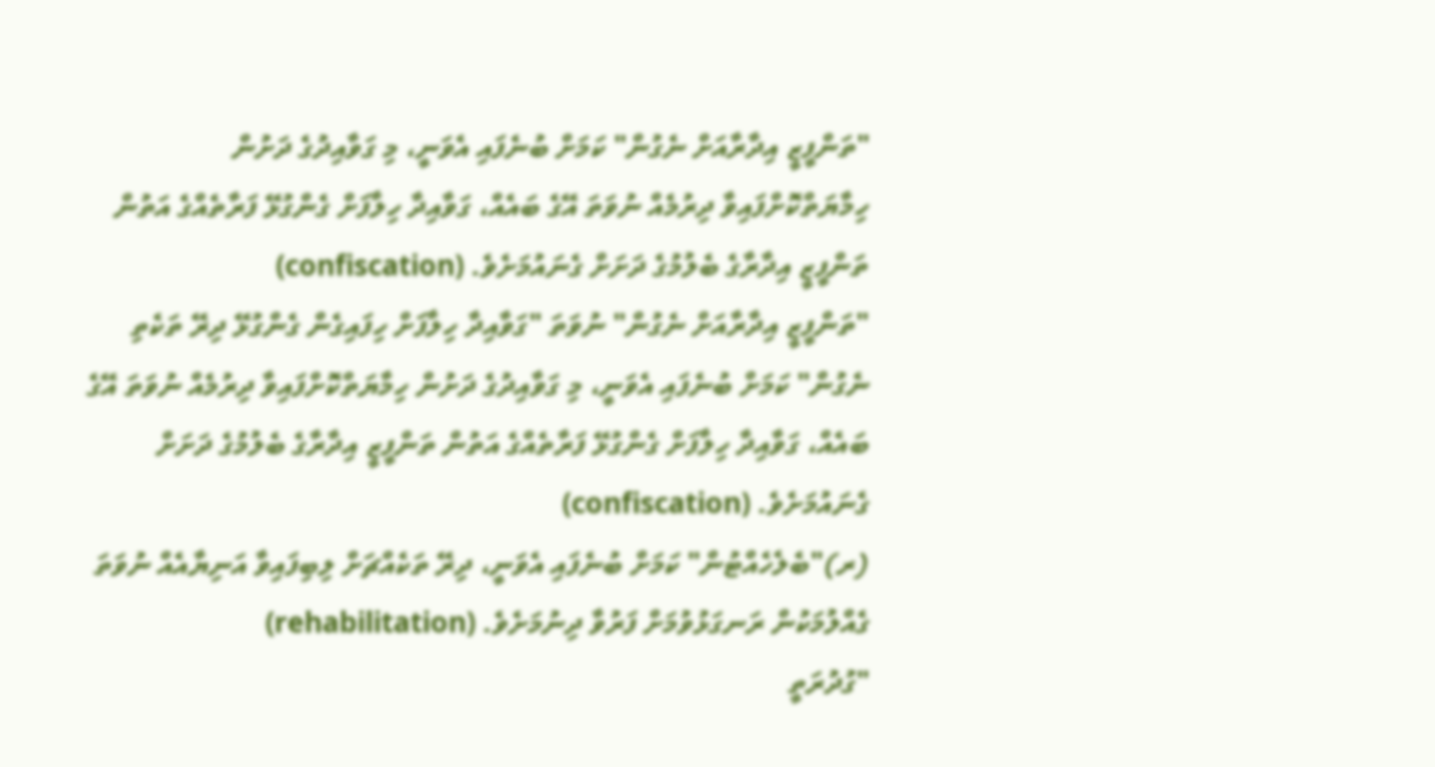"ތަންފީޒީ އިދާރާއަށް ނެގުން" ކަމަށް ބުނެފައި އެވަނީ، މި ގަވާއިދުގެ ދަށުން ހިމާޔަތްކޮށްފައިވާ ދިރުމެއް ނުވަތަ އޭގެ ބައެއް، ގަވާއިދާ ހިލާފަށް ގެންގުޅޭ ފަރާތެއްގެ އަތުން ތަންފީޒީ އިދާރާގެ ބެލުމުގެ ދަށަށް ގެނައުމަށެވެ. (confiscation)
"ތަންފީޒީ އިދާރާއަށް ނެގުން" ނުވަތަ "ގަވާއިދާ ހިލާފަށް ހިފައިގެން ގެންގުޅޭ ދިރޭ ތަކެތި ނެގުން" ކަމަށް ބުނެފައި އެވަނީ، މި ގަވާއިދުގެ ދަށުން ހިމާޔަތްކޮށްފައިވާ ދިރުމެއް ނުވަތަ އޭގެ ބައެއް، ގަވާއިދާ ހިލާފަށް ގެންގުޅޭ ފަރާތެއްގެ އަތުން ތަންފީޒީ އިދާރާގެ ބެލުމުގެ ދަށަށް ގެނައުމަށެވެ. (confiscation)
(ރ)"ބެލެހެއްޓުން" ކަމަށް ބުނެފައި އެވަނީ، ދިރޭ ތަކެއްޗަށް ލިބިފައިވާ އަނިޔާއެއް ނުވަތަ ގެއްލުމަކުން ރަނގަޅުވުމަށް ފަރުވާ ދިނުމަށެވެ. (rehabilitation)
"ގުދުރަތީ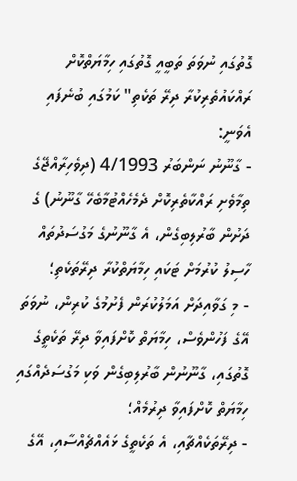ގޮތުގައި ނުވަތަ ތަބީއީ ގޮތުގައި ހިމާޔަތްކޮށް ރައްކައުތެރިކުރާ ދިރޭ ތަކެތި" ކަމުގައި ބުނެފައި އެވަނީ:
- ގާނޫނު ނަންބަރު 4/1993 (ދިވެހިރާއްޖޭގެ ތިމާވެށި ރައްކާތެރިކޮށް ދެމެހެއްޓުމާބެހޭ ގާނޫނު) ގެ ދަށުން ބާރުލިބިގެން، އެ ގާނޫނުގެ މަގުސަދުތައް ހާސިލު ކުރުމަށް ޓަކައި ހިމާޔަތްކުރާ ދިރޭތަކެތި؛
- މި ގަވާއިދަށް އަމަލުކުރަން ފެށުމުގެ ކުރިން، ނުވަތަ އޭގެ ފަހުންވެސް، ހިމާޔަތް ކޮށްފައިވާ ދިރޭ ތަކެތީގެ ގޮތުގައި، ގާނޫނުން ބާރުލިބިގެން ވަކި މަގުސަދެއްގައި ހިމާޔަތް ކޮށްފައިވާ ދިރުމެއް؛
- ދިރޭތަކެއްޗާއި، އެ ތަކެތީގެ ޅައެއްޗެއްސާއި، އޭގެ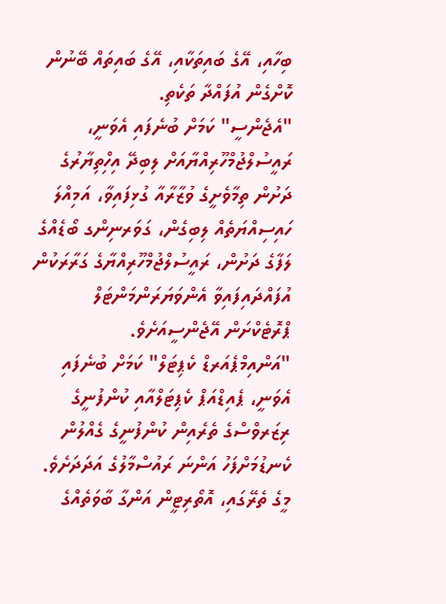ބިހާއި، އޭގެ ބައިތަކާއި، އޭގެ ބައިތައް ބޭނުން ކޮށްގެން އުފައްދާ ތަކެތި.
"އެޖެންސީ" ކަމަށް ބުނެފައި އެވަނީ، ރައީސުލްޖުމްހޫރިއްޔާއަށް ލިބިދޭ އިހިްތިޔާރުގެ ދަށުން ތިމާވެށީގެ ވުޒާރާއާ ގުޅިފައިވާ، އަމިއްލަ ހައިސިއްޔަތެއް ލިބިގެން، ގަވަރނިންގ ބޯޑެއްގެ ލަފާގެ ދަށުން، ރައީސުލްޖުމްހޫރިއްޔާގެ ގަރާރަކުން އުފައްދައިފައިވާ އެންވަޔަރަންމަންޓަލް ޕްރޮޓެކްށަން އޭޖެންސީއަށެވެ.
"އަންއިމްޕެއަރޑް ކެޕިޓަލް" ކަމަށް ބުނެފައި އެވަނީ، ޕެއިޑްއަޕް ކެޕިޓަލްއާއި ކުންފުނީގެ ރިޒަރވްސްގެ ތެރެއިން ކުންފުނީގެ ގެއްލުން ކެނޑުމަށްފަހު އަންނަ ރައުސްމާލުގެ އަދަދަށެވެ. މީގެ ތެރޭގައި، އޮތޯރިޓީން އަންގާ ބާވަތެއްގެ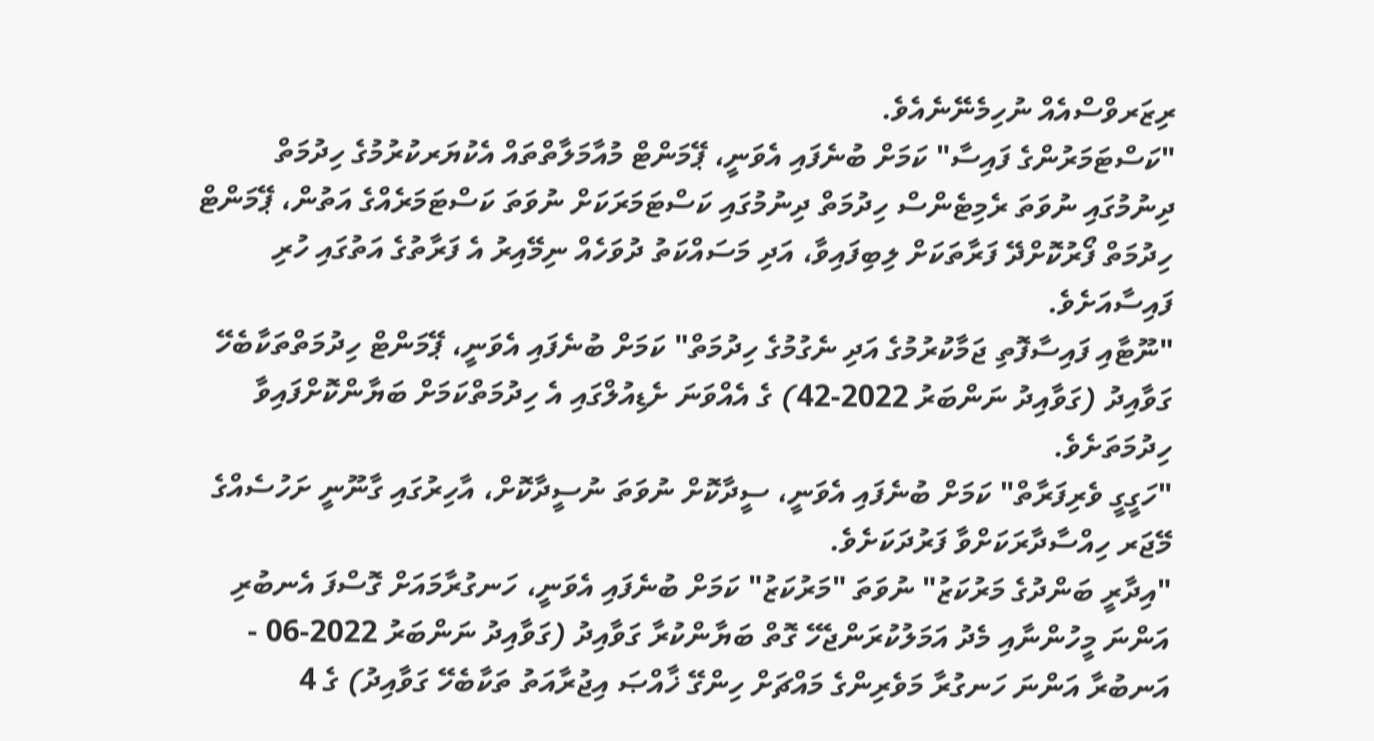ރިޒަރވްސްއެއް ނުހިމެނޭނެއެވެ.
"ކަސްޓަމަރުންގެ ފައިސާ" ކަމަށް ބުނެފައި އެވަނީ، ޕޭމަންޓް މުއާމަލާތްތައް އެކުޔަރކުރުމުގެ ހިދުމަތް ދިނުމުގައި ނުވަތަ ރެމިޓެންސް ހިދުމަތް ދިނުމުގައި ކަސްޓަމަރަކަށް ނުވަތަ ކަސްޓަމަރެއްގެ އަތުން، ޕޭމަންޓް ހިދުމަތް ފޯރުކޮށްދޭ ފަރާތަކަށް ލިބިފައިވާ، އަދި މަސައްކަތު ދުވަހެއް ނިމޭއިރު އެ ފަރާތުގެ އަތުގައި ހުރި ފައިސާއަށެވެ.
"ނޫޓާއި ފައިސާފޮތި ޖަމާކުރުމުގެ އަދި ނެގުމުގެ ހިދުމަތް" ކަމަށް ބުނެފައި އެވަނީ، ޕޭމަންޓް ހިދުމަތްތަކާބެހޭ ގަވާއިދު (ގަވާއިދު ނަންބަރު 2022-42) ގެ އެއްވަނަ ށެޑިއުލްގައި އެ ހިދުމަތްކަމަށް ބަޔާންކޮށްފައިވާ ހިދުމަތަށެވެ.
"ހަގީގީ ވެރިފަރާތް" ކަމަށް ބުނެފައި އެވަނީ، ސީދާކޮށް ނުވަތަ ނުސީދާކޮށް، އާހިރުގައި ގާނޫނީ ށަހުސެއްގެ މޭޖަރ ހިއްސާދާރަކަށްވާ ފަރުދަކަށެވެ.
"އިދާރީ ބަންދުގެ މަރުކަޒު" ނުވަތަ "މަރުކަޒު" ކަމަށް ބުނެފައި އެވަނީ، ހަނގުރާމައަށް ގޮސްފަ އެނބުރި އަންނަ މީހުންނާއި މެދު އަމަލުކުރަންޖެހޭ ގޮތް ބަޔާންކުރާ ގަވާއިދު (ގަވާއިދު ނަންބަރު 2022-06 - އަނބުރާ އަންނަ ހަނގުރާ މަވެރިންގެ މައްޗަށް ހިންގޭ ޚާއްޞަ އިޖުރާއަތު ތަކާބެހޭ ގަވާއިދު) ގެ 4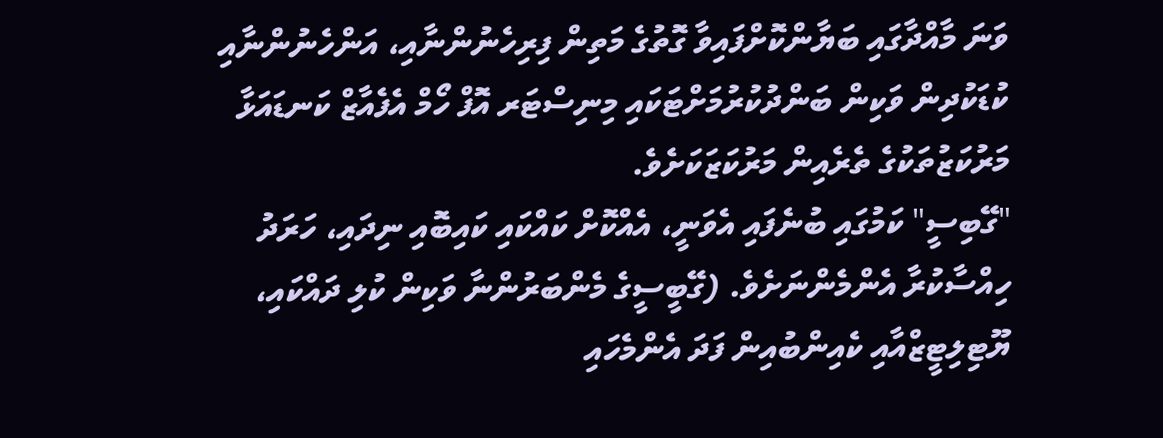ވަނަ މާއްދާގައި ބަޔާންކޮށްފައިވާ ގޮތުގެ މަތިން ފިރިހެނުންނާއި، އަންހެނުންނާއި ކުޑަކުދިން ވަކިން ބަންދުކުރުމަށްޓަކައި މިނިސްޓަރ އޮފް ހޯމް އެފެއާޒް ކަނޑައަޅާ މަރުކަޒުތަކުގެ ތެރެއިން މަރުކަޒަކަށެވެ.
"ގޭބިސީ" ކަމުގައި ބުނެފައި އެވަނީ، އެއްކޮށް ކައްކައި ކައިބޮއި ނިދައި، ހަރަދު ހިއްސާކުރާ އެންމެންނަށެވެ. (ގޭބީސީގެ މެންބަރުންނާ ވަކިން ކުލި ދައްކައި، ޔޫޓިލިޓީޒްއާއި ކެއިންބުއިން ފަދަ އެންމެހައި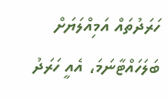ހަރަދުތައް އަމިއްލަޔަށް ބަލަހައްޓާނަމަ، އެއީ ހަރަދު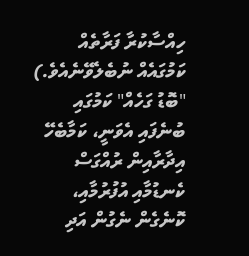ހިއްސާކުރާ ފަރާތެއް ކަމުގައެއް ނުބެލެވޭނެއެވެ.)
"ބޮޑު ގަހެއް" ކަމުގައި ބުނެފައި އެވަނީ، ކަމާބެހޭ އިދާރާއިން ރުއްގަސް ކެނޑުމާއި އުފުރުމާއި، ކޮނެގެން ނެގުން އަދި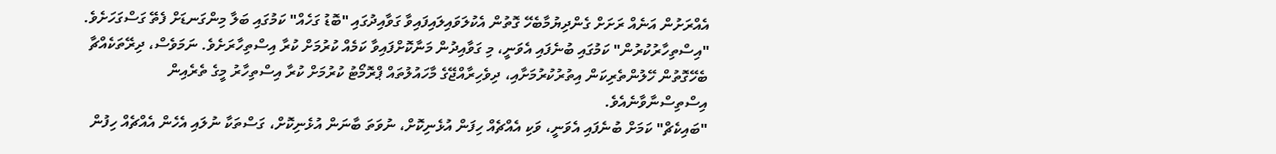އެއްރަށުން އަނެއް ރަށަށް ގެންދިޔުމާބެހޭ ގޮތުން އެކުލަވައިލައިފައިވާ ގަވާއިދުގައި "ބޮޑު ގަހެއް" ކަމުގައި ބަލާ މިންގަނޑަށް ފެތޭ ގަސްގަހަށެވެ.
"އިސްތިހާރުކުރުން" ކަމުގައި ބުނެފައި އެވަނީ، މި ގަވާއިދުން މަނާކޮށްފައިވާ ކަމެއް ކުރުމަށް ކުރާ އިސްތިހާރަށެވެ. ނަމަވެސް، ދިރޭތަކެއްޗާ ބެހޭގޮތުން ހޭލުންތެރިކަން އިތުރުކުރުމަށާއި، ދިވެހިރާއްޖޭގެ މާހައުލުތައް ޕްރޮމޯޓު ކުރުމަށް ކުރާ އިސްތިހާރު މީގެ ތެރެއިން އިސްތިސްނާވާނެއެވެ.
"ބައިކެޗް" ކަމަށް ބުނެފައި އެވަނީ، ވަކި އެއްޗެއް ހިފަން އުޅެނިކޮށް، ނުވަތަ ބާނަން އުޅެނިކޮށް، ގަސްތަކާ ނުލައި އެހެން އެއްޗެއް ހިފުން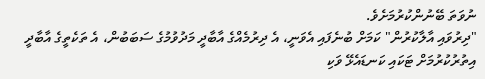ނުވަތަ ބޭނުންކުރުމަށެވެ.
"ދިރުވައި އާލާކުރުން" ކަމަށް ބުނެފައި އެވަނީ، އެ ދިރުމެއްގެ އާބާދީ މަދުވުމުގެ ސަބަބުން، އެ ތަކެތީގެ އާބާދީ އިތުރުކުރުމަށް ޓަކައި ކަނޑައެޅޭ ވަކި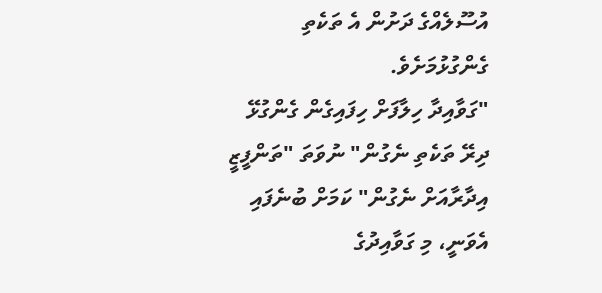އުސޫލެއްގެ ދަށުން އެ ތަކެތި ގެންގުޅުމަށެވެ.
"ގަވާއިދާ ހިލާފަށް ހިފައިގެން ގެންގުޅޭ ދިރޭ ތަކެތި ނެގުން" ނުވަތަ "ތަންފީޒީ އިދާރާއަށް ނެގުން" ކަމަށް ބުނެފައި އެވަނީ، މި ގަވާއިދުގެ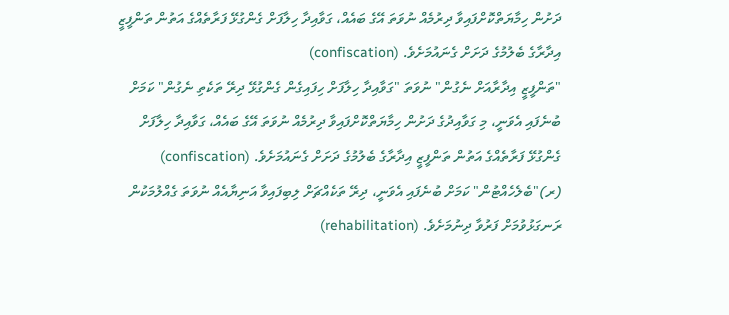ދަށުން ހިމާޔަތްކޮށްފައިވާ ދިރުމެއް ނުވަތަ އޭގެ ބައެއް، ގަވާއިދާ ހިލާފަށް ގެންގުޅޭ ފަރާތެއްގެ އަތުން ތަންފީޒީ އިދާރާގެ ބެލުމުގެ ދަށަށް ގެނައުމަށެވެ. (confiscation)
"ތަންފީޒީ އިދާރާއަށް ނެގުން" ނުވަތަ "ގަވާއިދާ ހިލާފަށް ހިފައިގެން ގެންގުޅޭ ދިރޭ ތަކެތި ނެގުން" ކަމަށް ބުނެފައި އެވަނީ، މި ގަވާއިދުގެ ދަށުން ހިމާޔަތްކޮށްފައިވާ ދިރުމެއް ނުވަތަ އޭގެ ބައެއް، ގަވާއިދާ ހިލާފަށް ގެންގުޅޭ ފަރާތެއްގެ އަތުން ތަންފީޒީ އިދާރާގެ ބެލުމުގެ ދަށަށް ގެނައުމަށެވެ. (confiscation)
(ރ)"ބެލެހެއްޓުން" ކަމަށް ބުނެފައި އެވަނީ، ދިރޭ ތަކެއްޗަށް ލިބިފައިވާ އަނިޔާއެއް ނުވަތަ ގެއްލުމަކުން ރަނގަޅުވުމަށް ފަރުވާ ދިނުމަށެވެ. (rehabilitation)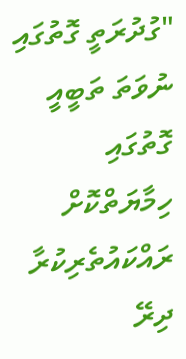"ގުދުރަތީ ގޮތުގައި ނުވަތަ ތަބީއީ ގޮތުގައި ހިމާޔަތްކޮށް ރައްކައުތެރިކުރާ ދިރޭ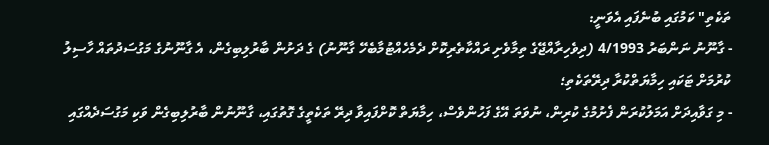ތަކެތި" ކަމުގައި ބުނެފައި އެވަނީ:
- ގާނޫނު ނަންބަރު 4/1993 (ދިވެހިރާއްޖޭގެ ތިމާވެށި ރައްކާތެރިކޮށް ދެމެހެއްޓުމާބެހޭ ގާނޫނު) ގެ ދަށުން ބާރުލިބިގެން، އެ ގާނޫނުގެ މަގުސަދުތައް ހާސިލު ކުރުމަށް ޓަކައި ހިމާޔަތްކުރާ ދިރޭތަކެތި؛
- މި ގަވާއިދަށް އަމަލުކުރަން ފެށުމުގެ ކުރިން، ނުވަތަ އޭގެ ފަހުންވެސް، ހިމާޔަތް ކޮށްފައިވާ ދިރޭ ތަކެތީގެ ގޮތުގައި، ގާނޫނުން ބާރުލިބިގެން ވަކި މަގުސަދެއްގައި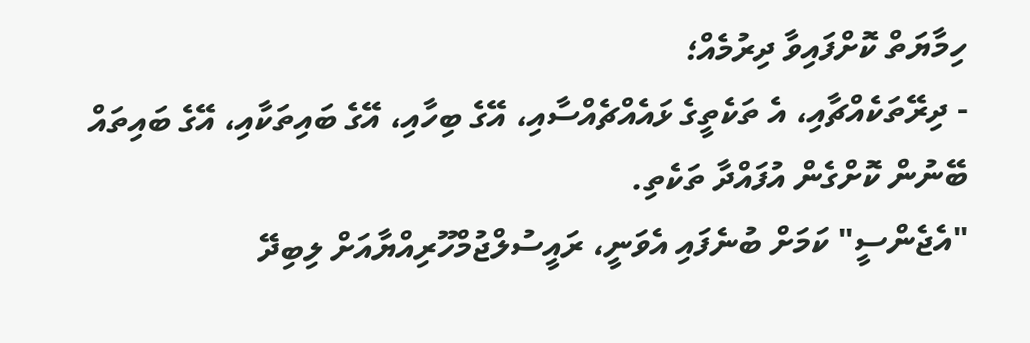ހިމާޔަތް ކޮށްފައިވާ ދިރުމެއް؛
- ދިރޭތަކެއްޗާއި، އެ ތަކެތީގެ ޅައެއްޗެއްސާއި، އޭގެ ބިހާއި، އޭގެ ބައިތަކާއި، އޭގެ ބައިތައް ބޭނުން ކޮށްގެން އުފައްދާ ތަކެތި.
"އެޖެންސީ" ކަމަށް ބުނެފައި އެވަނީ، ރައީސުލްޖުމްހޫރިއްޔާއަށް ލިބިދޭ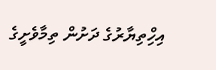އިހިްތިޔާރުގެ ދަށުން ތިމާވެށީގެ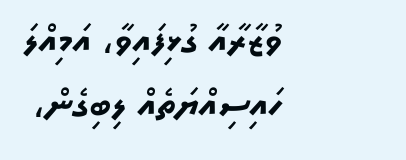ވުޒާރާއާ ގުޅިފައިވާ، އަމިއްލަ ހައިސިއްޔަތެއް ލިބިގެން،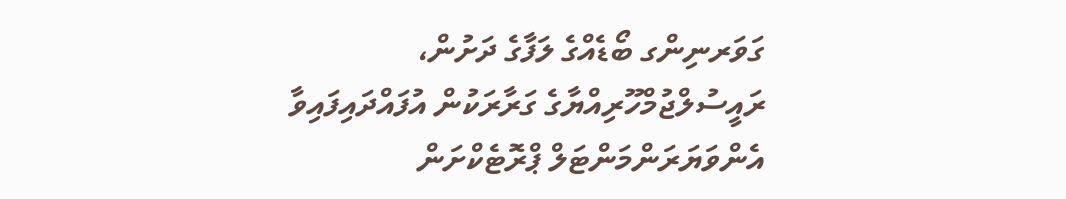ގަވަރނިންގ ބޯޑެއްގެ ލަފާގެ ދަށުން، ރައީސުލްޖުމްހޫރިއްޔާގެ ގަރާރަކުން އުފައްދައިފައިވާ އެންވަޔަރަންމަންޓަލް ޕްރޮޓެކްށަން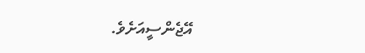އޭޖެންސީއަށެވެ.